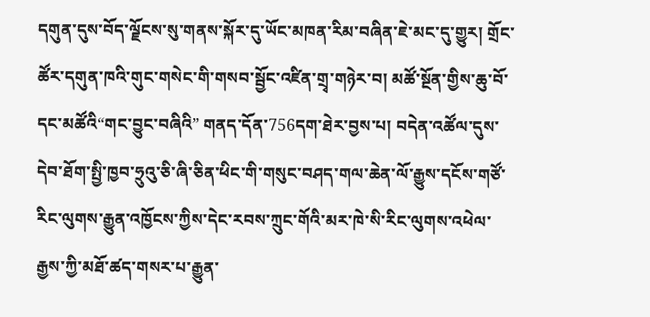དགུན་དུས་བོད་ལྗོངས་སུ་གནས་སྐོར་དུ་ཡོང་མཁན་རིམ་བཞིན་ཇེ་མང་དུ་གྱུར། གྲོང་ཚོར་དགུན་ཁའི་གུང་གསེང་གི་གསབ་སྦྱོང་འཛིན་གྲྭ་གཉེར་བ། མཚོ་སྔོན་གྱིས་ཆུ་བོ་དང་མཚོའི“གང་བྱུང་བཞིའི” གནད་དོན་756དག་ཐེར་བྱས་པ། བདེན་འཚོལ་དུས་དེབ་ཐོག་སྤྱི་ཁྱབ་ཧྲུའུ་ཅི་ཞི་ཅིན་ཕིང་གི་གསུང་བཤད་གལ་ཆེན་ལོ་རྒྱུས་དངོས་གཙོ་རིང་ལུགས་རྒྱུན་འཁྱོངས་ཀྱིས་དེང་རབས་ཀྲུང་གོའི་མར་ཁེ་སི་རིང་ལུགས་འཕེལ་རྒྱས་ཀྱི་མཐོ་ཚད་གསར་པ་རྒྱུན་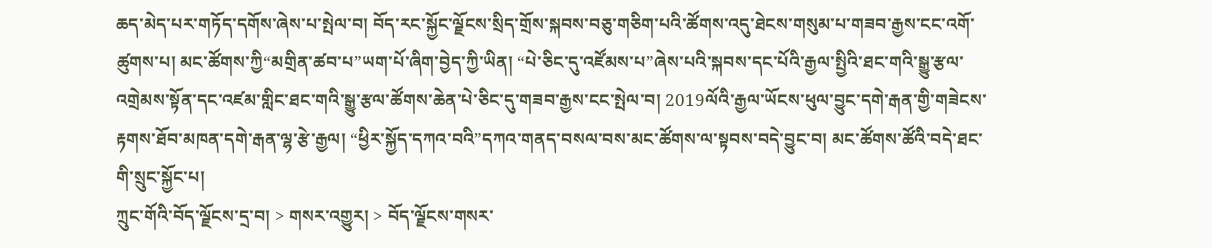ཆད་མེད་པར་གཏོད་དགོས་ཞེས་པ་སྤེལ་བ། བོད་རང་སྐྱོང་ལྗོངས་སྲིད་གྲོས་སྐབས་བཅུ་གཅིག་པའི་ཚོགས་འདུ་ཐེངས་གསུམ་པ་གཟབ་རྒྱས་ངང་འགོ་ཚུགས་པ། མང་ཚོགས་ཀྱི“མགྲིན་ཚབ་པ”ཡག་པོ་ཞིག་བྱེད་ཀྱི་ཡིན། “པེ་ཅིང་དུ་འཛོམས་པ”ཞེས་པའི་སྐབས་དང་པོའི་རྒྱལ་སྤྱིའི་ཐང་གའི་སྒྱུ་རྩལ་འགྲེམས་སྟོན་དང་འཛམ་གླིང་ཐང་གའི་སྒྱུ་རྩལ་ཚོགས་ཆེན་པེ་ཅིང་དུ་གཟབ་རྒྱས་ངང་སྤེལ་བ། 2019ལོའི་རྒྱལ་ཡོངས་ཕུལ་བྱུང་དགེ་རྒན་གྱི་གཟེངས་རྟགས་ཐོབ་མཁན་དགེ་རྒན་ལྷ་རྩེ་རྒྱལ། “ཕྱིར་སྐྱོད་དཀའ་བའི”དཀའ་གནད་བསལ་བས་མང་ཚོགས་ལ་སྟབས་བདེ་བྱུང་བ། མང་ཚོགས་ཚོའི་བདེ་ཐང་གི་སྲུང་སྐྱོང་པ།
ཀྲུང་གོའི་བོད་ལྗོངས་དྲ་བ། > གསར་འགྱུར། > བོད་ལྗོངས་གསར་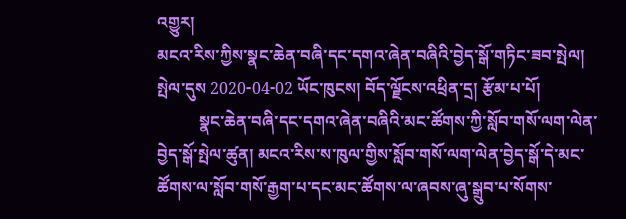འགྱུར།
མངའ་རིས་ཀྱིས་སྣང་ཆེན་བཞི་དང་དགའ་ཞེན་བཞིའི་བྱེད་སྒོ་གཏིང་ཟབ་སྤེལ།
སྤེལ་དུས 2020-04-02 ཡོང་ཁུངས། བོད་ལྗོངས་འཕྲིན་དྲ། རྩོམ་པ་པོ།
          སྣང་ཆེན་བཞི་དང་དགའ་ཞེན་བཞིའི་མང་ཚོགས་ཀྱི་སློབ་གསོ་ལག་ལེན་བྱེད་སྒོ་སྤེལ་ཚུན། མངའ་རིས་ས་ཁུལ་གྱིས་སློབ་གསོ་ལག་ལེན་བྱེད་སྒོ་དེ་མང་ཚོགས་ལ་སློབ་གསོ་རྒྱག་པ་དང་མང་ཚོགས་ལ་ཞབས་ཞུ་སྒྲུབ་པ་སོགས་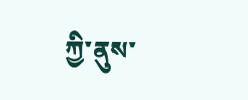ཀྱི་ནུས་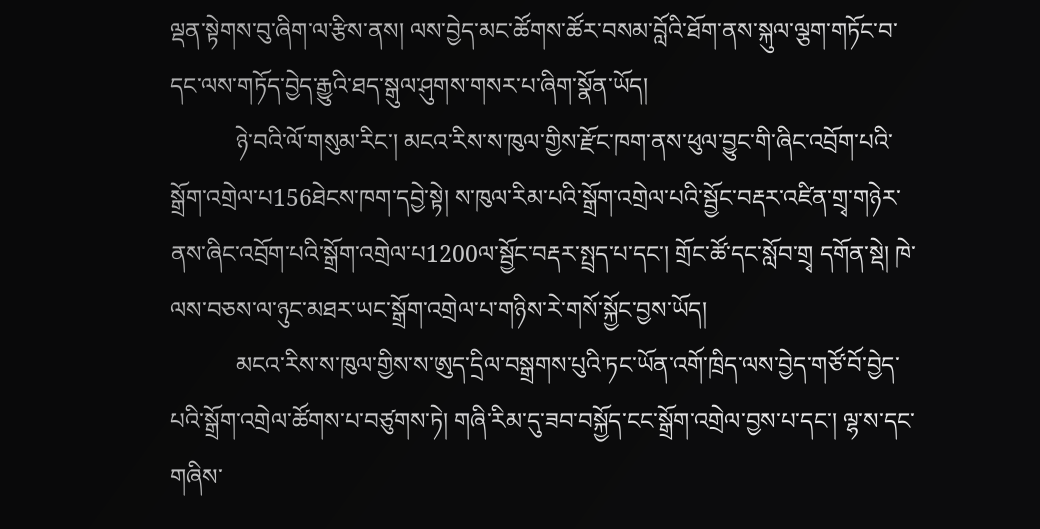ལྡན་སྟེགས་བུ་ཞིག་ལ་རྩིས་ནས། ལས་བྱེད་མང་ཚོགས་ཚོར་བསམ་བློའི་ཐོག་ནས་སྐུལ་ལྕག་གཏོང་བ་དང་ལས་གཏོད་བྱེད་རྒྱུའི་ཐད་སྒུལ་ཤུགས་གསར་པ་ཞིག་སྣོན་ཡོད།
           ཉེ་བའི་ལོ་གསུམ་རིང་། མངའ་རིས་ས་ཁུལ་གྱིས་རྫོང་ཁག་ནས་ཕུལ་བྱུང་གི་ཞིང་འབྲོག་པའི་སྒྲོག་འགྲེལ་པ156ཐེངས་ཁག་དབྱེ་སྟེ། ས་ཁུལ་རིམ་པའི་སྒྲོག་འགྲེལ་པའི་སྦྱོང་བརྡར་འཛིན་གྲྭ་གཉེར་ནས་ཞིང་འབྲོག་པའི་སྒྲོག་འགྲེལ་པ1200ལ་སྦྱོང་བརྡར་སྤྲད་པ་དང་། གྲོང་ཚོ་དང་སློབ་གྲྭ དགོན་སྡེ། ཁེ་ལས་བཅས་ལ་ཉུང་མཐར་ཡང་སྒྲོག་འགྲེལ་པ་གཉིས་རེ་གསོ་སྐྱོང་བྱས་ཡོད།
           མངའ་རིས་ས་ཁུལ་གྱིས་ས་ཨུད་དྲིལ་བསྒྲགས་པུའི་ཏང་ཡོན་འགོ་ཁྲིད་ལས་བྱེད་གཙོ་བོ་བྱེད་པའི་སྒྲོག་འགྲེལ་ཚོགས་པ་བཙུགས་ཏེ། གཞི་རིམ་དུ་ཟབ་བསྐྱོད་ངང་སྒྲོག་འགྲེལ་བྱས་པ་དང་། ལྷ་ས་དང་གཞིས་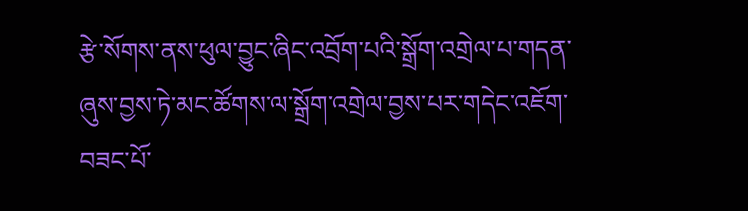རྩེ་སོགས་ནས་ཕུལ་བྱུང་ཞིང་འབྲོག་པའི་སྒྲོག་འགྲེལ་པ་གདན་ཞུས་བྱས་ཏེ་མང་ཚོགས་ལ་སྒྲོག་འགྲེལ་བྱས་པར་གདེང་འཇོག་བཟང་པོ་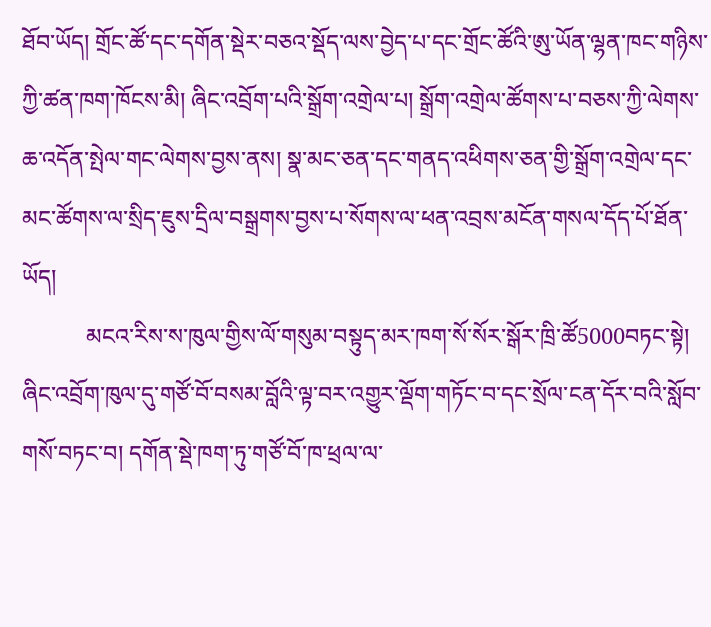ཐོབ་ཡོད། གྲོང་ཚོ་དང་དགོན་སྡེར་བཅའ་སྡོད་ལས་བྱེད་པ་དང་གྲོང་ཚོའི་ཨུ་ཡོན་ལྷན་ཁང་གཉིས་ཀྱི་ཚན་ཁག་ཁོངས་མི། ཞིང་འབྲོག་པའི་སྒྲོག་འགྲེལ་པ། སྒྲོག་འགྲེལ་ཚོགས་པ་བཅས་ཀྱི་ལེགས་ཆ་འདོན་སྤེལ་གང་ལེགས་བྱས་ནས། སྣ་མང་ཅན་དང་གནད་འཕིགས་ཅན་གྱི་སྒྲོག་འགྲེལ་དང་མང་ཚོགས་ལ་སྲིད་ཇུས་དྲིལ་བསྒྲགས་བྱས་པ་སོགས་ལ་ཕན་འབྲས་མངོན་གསལ་དོད་པོ་ཐོན་ཡོད།
           མངའ་རིས་ས་ཁུལ་གྱིས་ལོ་གསུམ་བསྟུད་མར་ཁག་སོ་སོར་སྒོར་ཁྲི་ཚོ5000བཏང་སྟེ། ཞིང་འབྲོག་ཁུལ་དུ་གཙོ་བོ་བསམ་བློའི་ལྟ་བར་འགྱུར་ལྡོག་གཏོང་བ་དང་སྲོལ་ངན་དོར་བའི་སློབ་གསོ་བཏང་བ། དགོན་སྡེ་ཁག་ཏུ་གཙོ་བོ་ཁ་ཕྲལ་ལ་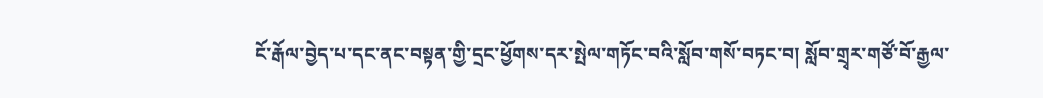ངོ་རྒོལ་བྱེད་པ་དང་ནང་བསྟན་གྱི་དྲང་ཕྱོགས་དར་སྤེལ་གཏོང་བའི་སློབ་གསོ་བཏང་བ། སློབ་གྲྭར་གཙོ་བོ་རྒྱལ་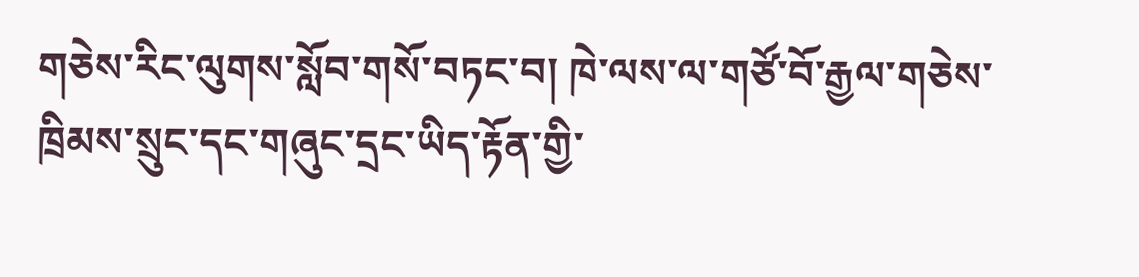གཅེས་རིང་ལུགས་སློབ་གསོ་བཏང་བ། ཁེ་ལས་ལ་གཙོ་བོ་རྒྱལ་གཅེས་ཁྲིམས་སྲུང་དང་གཞུང་དྲང་ཡིད་རྟོན་གྱི་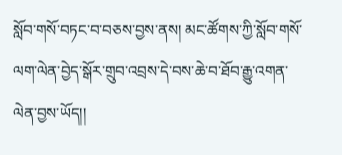སློབ་གསོ་བཏང་བ་བཅས་བྱས་ནས། མང་ཚོགས་ཀྱི་སློབ་གསོ་ལག་ལེན་བྱེད་སྒོར་གྲུབ་འབྲས་དེ་བས་ཆེ་བ་ཐོབ་རྒྱུ་འགན་ལེན་བྱས་ཡོད།།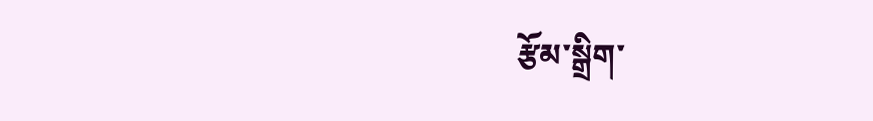རྩོམ་སྒྲིག་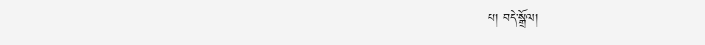པ། བདེ་སྒྲོལ།